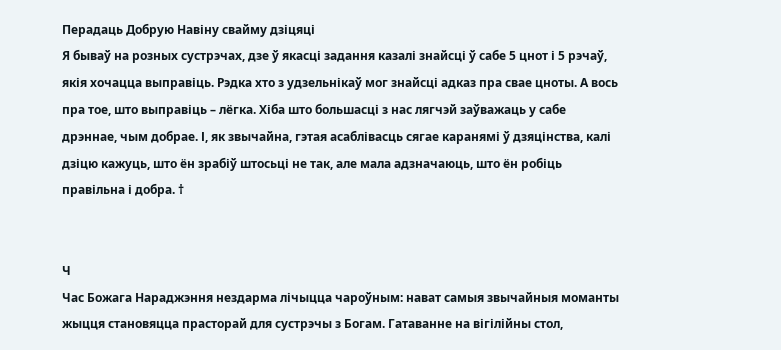Перадаць Добрую Навіну свайму дзіцяці
Я бываў на розных сустрэчах, дзе ў якасці задання казалі знайсці ў сабе 5 цнот і 5 рэчаў, якія хочацца выправіць. Рэдка хто з удзельнікаў мог знайсці адказ пра свае цноты. А вось пра тое, што выправіць – лёгка. Хіба што большасці з нас лягчэй заўважаць у сабе дрэннае, чым добрае. І, як звычайна, гэтая асаблівасць сягае каранямі ў дзяцінства, калі дзіцю кажуць, што ён зрабіў штосьці не так, але мала адзначаюць, што ён робіць правільна і добра. †


Ч
Час Божага Нараджэння нездарма лічыцца чароўным: нават самыя звычайныя моманты жыцця становяцца прасторай для сустрэчы з Богам. Гатаванне на вігілійны стол,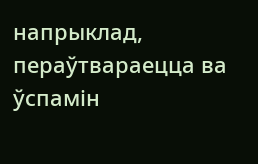напрыклад, пераўтвараецца ва ўспамін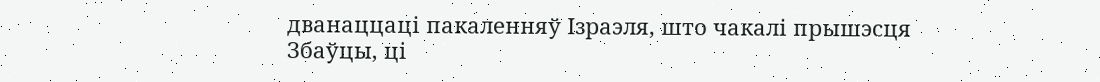дванаццаці пакаленняў Ізраэля, што чакалі прышэсця Збаўцы, ці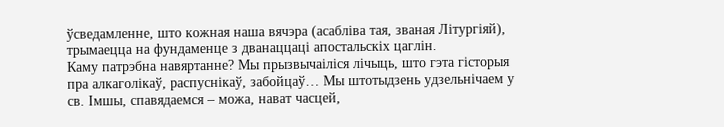ўсведамленне, што кожная наша вячэра (асабліва тая, званая Літургіяй), трымаецца на фундаменце з дванаццаці апостальскіх цаглін.
Каму патрэбна навяртанне? Мы прызвычаіліся лічыць, што гэта гісторыя пра алкаголікаў, распуснікаў, забойцаў… Мы штотыдзень удзельнічаем у св. Імшы, спавядаемся – можа, нават часцей,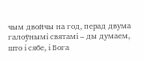чым двойчы на год, перад двума галоўнымі святамі – ды думаем, што і сябе, і Бога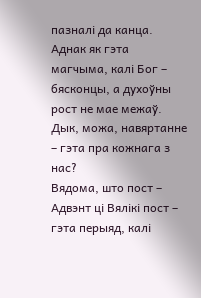пазналі да канца. Аднак як гэта магчыма, калі Бог – бясконцы, а духоўны рост не мае межаў. Дык, можа, навяртанне – гэта пра кожнага з нас?
Вядома, што пост – Адвэнт ці Вялікі пост – гэта перыяд, калі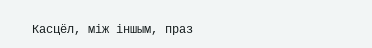Касцёл, між іншым, праз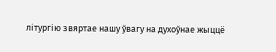літургію звяртае нашу ўвагу на духоўнае жыццё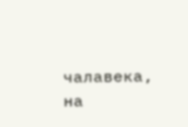чалавека, на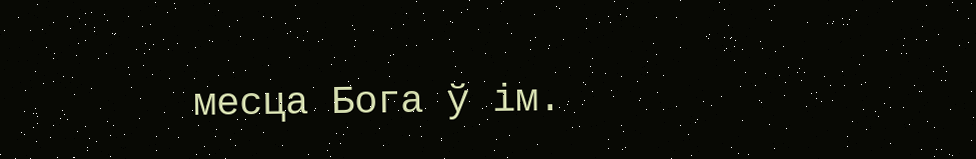месца Бога ў ім.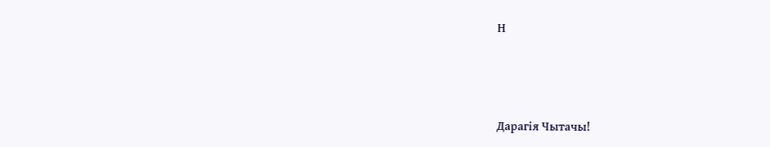Н



Дарагія Чытачы!